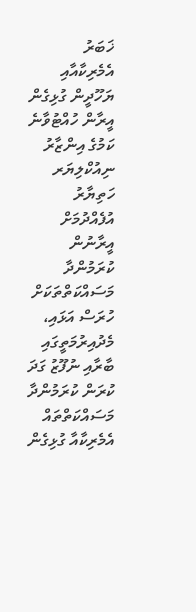ޚަބަރު
އެމެރިކާއާއި ޔަހޫދީން ގުޅިގެން އީރާން ހުއްޓުވާނެ ކަމުގެ އިންޒާރު
ނިއުކްލިޔަރ ހަތިޔާރު އުފެއްދުމަށް އީރާނުން ކުރަމުންދާ މަސައްކަތްތަކަށް ހުރަސް އަޅައި، މެދުއިރުމަތީގައި ބާރާއި ނުފޫޒު ގަދަ ކުރަން ކުރަމުންދާ މަސައްކަތްތައް އެމެރިކާއާ ގުޅިގެން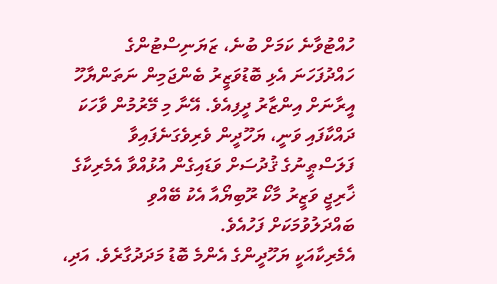ހުއްޓުވާނެ ކަމަށް ބުނެ، ޒަޔަނިސްޓުންގެ ހައްދުފަހަނަ އެޅި ބޮޑުވަޒީރު ބެންޖަމިން ނަތަންޔާހޫ އީރާނަށް އިންޒާރު ދީފިއެވެ. އޭނާ މި މޭރުމުން ވާހަކަ ދައްކާފައި ވަނީ، ޔަހޫދީން ވެރިވެގަނެފައިވާ ފަލަސްޠީނުގެ ޤުދުސަށް ވަޑައިގެން އުޅުއްވާ އެމެރިކާގެ ޚާރިޖީ ވަޒީރު މާކޯ ރޫބިޔޯއާ އެކު ބޭއްވި ބައްދަލުވުމަކަށް ފަހުއެވެ.
އެމެރިކާއަކީ ޔަހޫދީންގެ އެންމެ ބޮޑު މަދަދުގާރެވެ. އަދި،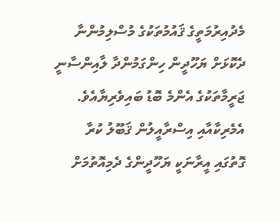މެދުއިރުމަތީގެ ޤައުމުތަކުގެ މުސްލިމުންނާ ދެކޮޅަށް ޔަހޫދީން ހިންގަމުންދާ ލާއިންސާނީ ޖަރީމާތަކުގެ އެންމެ ބޮޑު ބައިވެރިޔާއެވެ. އެމެރިކާއާއި އިސްރާއީލުން ޤަބޫލު ކުރާ ގޮތުގައި އީރާނަކީ ޔަހޫދީންގެ ދެމިއޮތުމަށް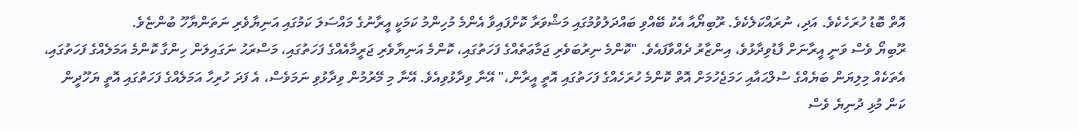އޮތް ބޮޑު ހުރަހެކެވެ. އަދި، ނުރައްކަލެކެވެ. ރޫބިޔޯއާ އެކު ބޭއްވި ބައްދަލުވުމުގައި މަޝްވަރާ ކޮށްފައިވާ އެންމެ މުހިންމު ކަމަކީ އީރާނުގެ މައްސަލަ ކަމުގައި އަނިޔާވެރި ނަތަންޔާހޫ ބުންޏެވެ.
ރޫބިޔޯ ވެސް ވަނީ އީރާނަށް ފާޑުވިދާޅުވެ، އިންޒާރު ދެއްވާފައެވެ. "ކޮންމެ ނިރުބަވެރި ޖަމާޢަތެއްގެ ފަހަތުގައި، ކޮންމެ އަނިޔާވެރި ޖަރީމާއެއްގެ ފަހަތުގައި، މަސްރަޙު ނަގައިލަން ހިންގާ ކޮންމެ އަމަލެއްގެ ފަހަތުގައި، އެތަކެއް މިލިޔަން ބަޔެއްގެ ސުލްޙައާއި ހަމަޖެހުމަށް އޮތް ކޮންމެ ހުރަހެއްގެ ފަހަތުގައި އޮތީ އީރާން،" އޭނާ ވިދާޅުވިއެވެ. އޭނާ މި މޭރުމުން ވިދާޅުވި ނަމަވެސް، އެ ފަދަ ހުރިހާ އަމަލެއްގެ ފަހަތުގައި އޮތީ ޔަހޫދީން ކަން މުޅި ދުނިޔެ ވެސް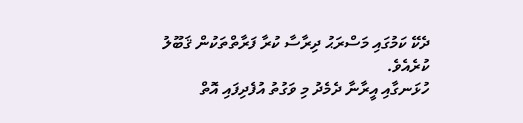ދެކޭ ކަމުގައި މަސްރަޙު ދިރާސާ ކުރާ ފަރާތްތަކުން ޤަބޫލު ކުރެއެވެ.
ހުޅަނގާއި އީރާނާ ދެމެދު މި ވަގުތު އުފެދިފައި އޮތް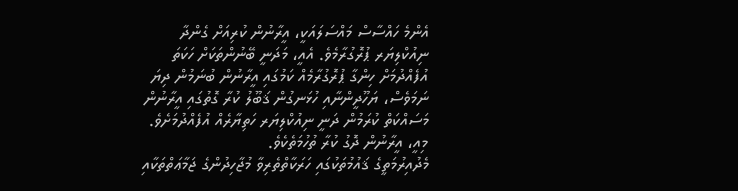އެންމެ ހައްސާސް މައްސަލައަކީ، އީރާނުން ކުރިއަށް ގެންދާ ނިއުކްލިޔަރ ޕުރޮގުރާމެވެ. އެއީ، މަދަނީ ބޭނުންތަކަށް ހަކަތަ އުފެއްދުމަށް ހިންގާ ޕުރޮގުރާމެއް ކަމުގައި އީރާނުން ބުނަމުން ދިޔަ ނަމަވެސް، ޔަހޫދީންނާއި ހުޅަނގުން ޤަބޫލު ކުރާ ގޮތުގައި އީރާނުން މަސައްކަތް ކުރަމުން ދަނީ ނިއުކްލިޔަރ ހަތިޔާރެއް އުފެއްދުމަށެވެ. މިއީ، އީރާނުން ދޮގު ކުރާ ތުހުމަތެކެވެ.
މެދުއިރުމަތީގެ ޤައުމުތަކުގައި ހަރަކާތްތެރިވާ މުޖާހިދުންގެ ޖަމާޢަތްތަކާއި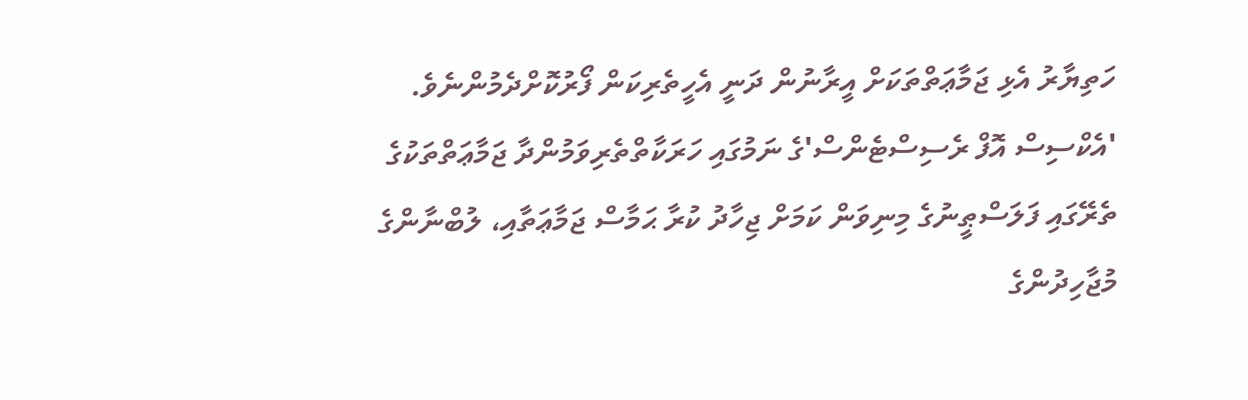ހަތިޔާރު އެޅި ޖަމާޢަތްތަކަށް އީރާނުން ދަނީ އެހީތެރިކަން ފޯރުކޮށްދެމުންނެވެ. 'އެކްސިސް އޮފް ރެސިސްޓެންސް'ގެ ނަމުގައި ހަރަކާތްތެރިވަމުންދާ ޖަމާޢަތްތަކުގެ ތެރޭގައި ފަލަސްޠީނުގެ މިނިވަން ކަމަށް ޖިހާދު ކުރާ ޙަމާސް ޖަމާޢަތާއި، ލުބްނާންގެ މުޖާހިދުންގެ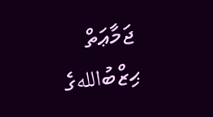ޖަމާޢަތް ޙިޒްބުاللهގެ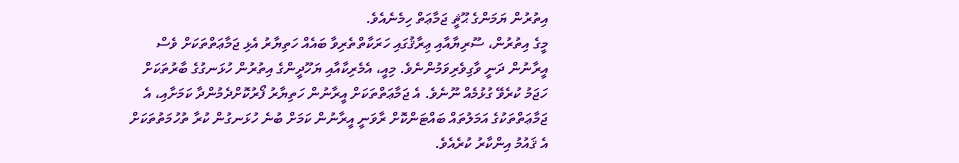އިތުރުން ޔަމަންގެ ޙޫޘީ ޖަމާޢަތް ހިމެނެއެވެ.
މީގެ އިތުރުން، ސޫރިޔާއާއި ޢިރާޤުގައި ހަރަކާތްތެރިވާ ބައެއް ހަތިޔާރު އެޅި ޖަމާޢަތްތަކަށް ވެސް އީރާނުން ދަނީ ވާގިވެރިވަމުންނެވެ. މިއީ، އެމެރިކާއާއި ޔަހޫދީންގެ އިތުރުން ހުޅަނގުގެ ބާރުތަކަށް ހަޖަމު ކުރެވޭ ގުޅުމެއް ނޫނެވެ. އެ ޖަމާޢަތްތަކަށް އީރާނުން ހަތިޔާރު ފޯރުކޮށްދެމުންދާ ކަމަށާއި، އެ ޖަމާޢަތްތަކުގެ އަމަލުތައް ބައްޓަންކޮށް ރާވަނީ އީރާނުން ކަމަށް ބުނެ ހުޅަނގުން ކުރާ ތުހުމަތުތަކަށް އެ ޤައުމު އިންކާރު ކުރެއެވެ.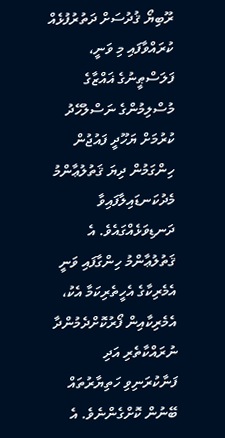ރޫބިޔޯ ޤުދުސަށް ދަތުރުފުޅެއް ކުރައްވާފައި މި ވަނީ، ފަލަސްޠީނުގެ ޣައްޒާގެ މުސްލިމުންގެ ނަސްލުހޭދު ކުރުމަށް ޔަހޫދީ ފައުޖުން ހިންގަމުން ދިޔަ ޤަތުލުޢާންމު މެދުކަނޑައިލާފައިވާ ދަނޑިވަޅެއްގައެވެ. އެ ޤަތުލުޢާންމު ހިންގާފައި ވަނީ އެމެރިކާގެ އެހީތެރިކަމާ އެކު، އެމެރިކާއިން ފޯރުކޮށްދެމުންދާ ނުރައްކާތެރި އަދި ފަނާކުރަނިވި ހަތިޔާރުތައް ބޭނުން ކޮށްގެންނެވެ. އެ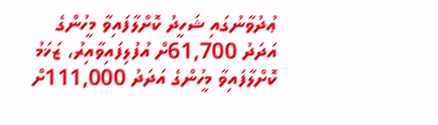ޢުދުވާނުގައި ޝަހީދު ކޮށްލާފައިވާ މީހުންގެ އަދަދު 61,700ށް އުފުލިފައިވާއިރު، ޒަޚަމު ކޮށްލާފައިވާ މީހުންގެ އަދަދު 111,000ށް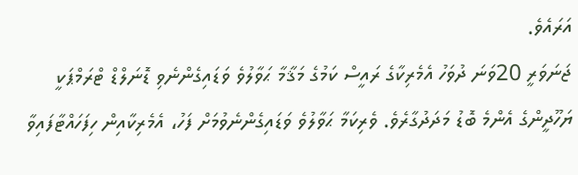އަރައެވެ.
ޖަނަވަރީ 20ވަނަ ދުވަހު އެމެރިކާގެ ރައީސް ކަމުގެ މަޤާމާ ޙަވާލުވެ ވަޑައިގެންނެވި ޑޮނަލްޑް ޓްރަމްޕަކީ ޔަހޫދީންގެ އެންމެ ބޮޑު މަދަދުގާރެވެ. ވެރިކަމާ ޙަވާލުވެ ވަޑައިގެންނެވުމަށް ފަހު، އެމެރިކާއިން ހިފަހައްޓާފައިވާ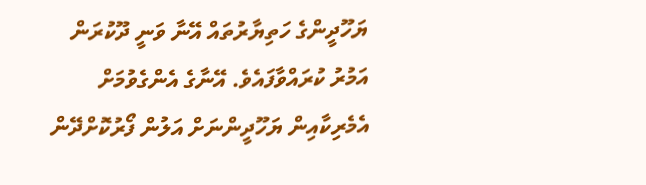ޔަހޫދީންގެ ހަތިޔާރުތައް އޭނާ ވަނީ ދޫކުރަން އަމުރު ކުރައްވާފައެވެ. އޭނާގެ އެންގެވުމަށް އެމެރިކާއިން ޔަހޫދީންނަށް އަލުން ފޯރުކޮށްދޭން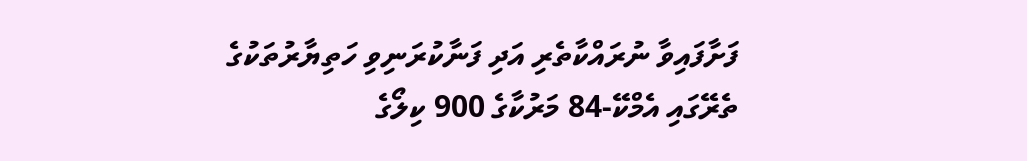ފަށާފައިވާ ނުރައްކާތެރި އަދި ފަނާކުރަނިވި ހަތިޔާރުތަކުގެ ތެރޭގައި އެމްކޭ-84 މަރުކާގެ 900 ކިލޯގެ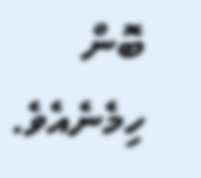ބޮން ހިމެނެއެވެ.